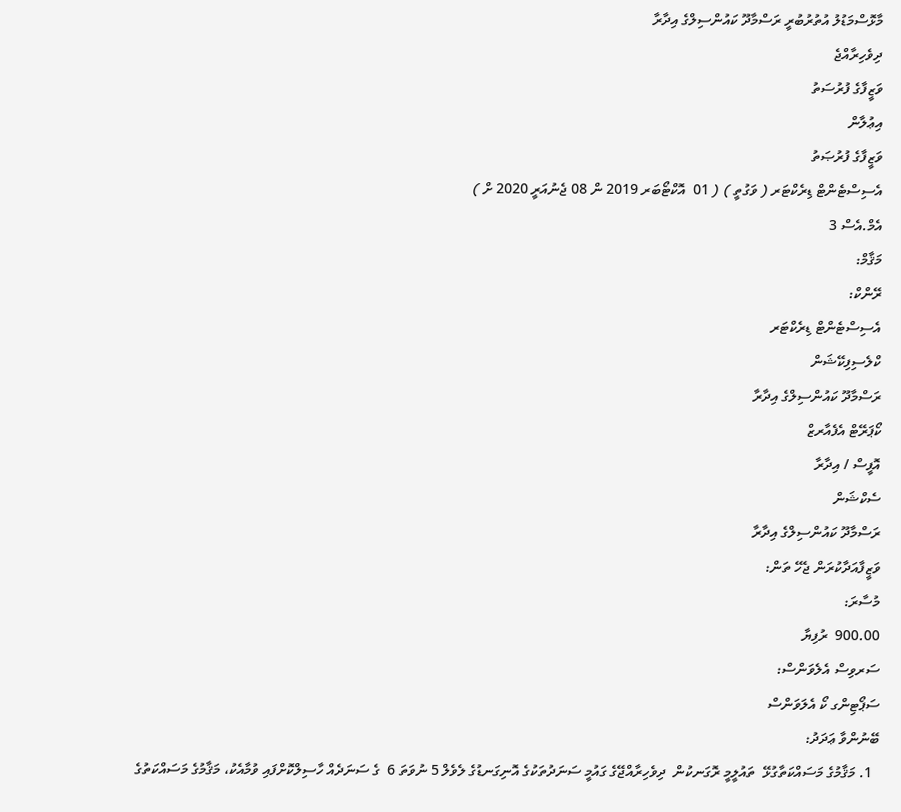މާޅޮސްމަޑުލު އުތުރުބުރީ ރަސްމާދޫ ކައުންސިލްގެ އިދާރާ
ދިވެހިރާއްޖެ
ވަޒީފާގެ ފުރުސަތު
އިޢުލާން
ވަޒީފާގެ ފުރުޞަތު
އެސިސްޓެންޓް ޑިރެކްޓަރ ( ވަގުތީ ) ( 01  އޮކްޓޯބަރ 2019 ން 08 ޖެނުއަރީ 2020 ށް )
އެމް.އެސް 3
މަޤާމް:
ރޭންކް:
އެސިސްޓެންޓް ޑިރެކްޓަރ
ކްލެސިފިކޭޝަން
ރަސްމާދޫ ކައުންސިލްގެ އިދާރާ
ކޯޕަރޭޓް އެފެއާރޒް
އޮފީސް / އިދާރާ
ސެކްޝަން
ރަސްމާދޫ ކައުންސިލްގެ އިދާރާ
ވަޒީފާއަދާކުރަން ޖެހޭ ތަން:
މުސާރަ:
900.00  ރުފިޔާ
ސަރވިސް އެލެވަންސް:
ސަޕޯޓިންގ ކޯ އެލަވަންސް
ބޭނުންވާ ޢަދަދު:
  1. މަޤާމުގެ މަސައްކަތާގުޅޭ  ތައުލީމީ ރޮގަނކުން  ދިވެހިރާއްޖޭގެ ގައުމީ ސަނަދުތަކުގެ އޮނިގަނޑުގެ ލެވެލް 5 ނުވަތަ 6  ގެ ސަނަދެއް ހާސިލްކޮށްފައި ވުމާއެކު، މަޤާމުގެ މަސައްކަތުގެ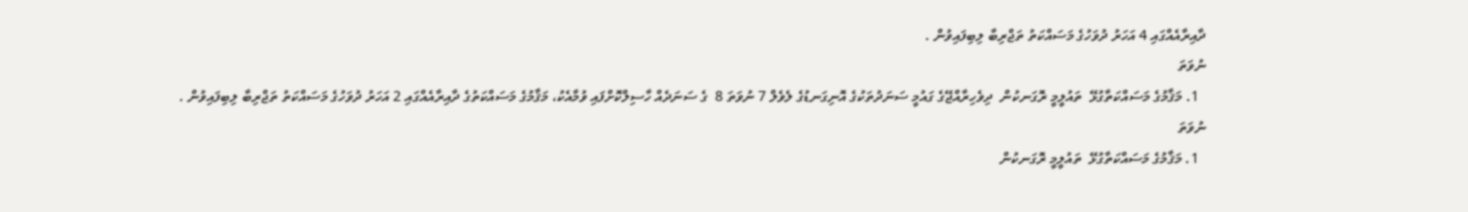ދާއިރާއެއްގައި 4 އަހަރު ދުވަހުގެ މަސައްކަތު ތަޖްރިބާ ލިބިފައިވުން .
ނުވަތަ
  1. މަޤާމުގެ މަސައްކަތާގުޅޭ  ތައުލީމީ ރޮގަނކުން  ދިވެހިރާއްޖޭގެ ގައުމީ ސަނަދުތަކުގެ އޮނިގަނޑުގެ ލެވެލް 7 ނުވަތަ 8  ގެ ސަނަދެއް ހާސިލްކޮށްފައި ވުމާއެކު، މަޤާމުގެ މަސައްކަތުގެ ދާއިރާއެއްގައި 2 އަހަރު ދުވަހުގެ މަސައްކަތު ތަޖްރިބާ ލިބިފައިވުން .
ނުވަތަ
  1. މަޤާމުގެ މަސައްކަތާގުޅޭ  ތައުލީމީ ރޮގަނކުން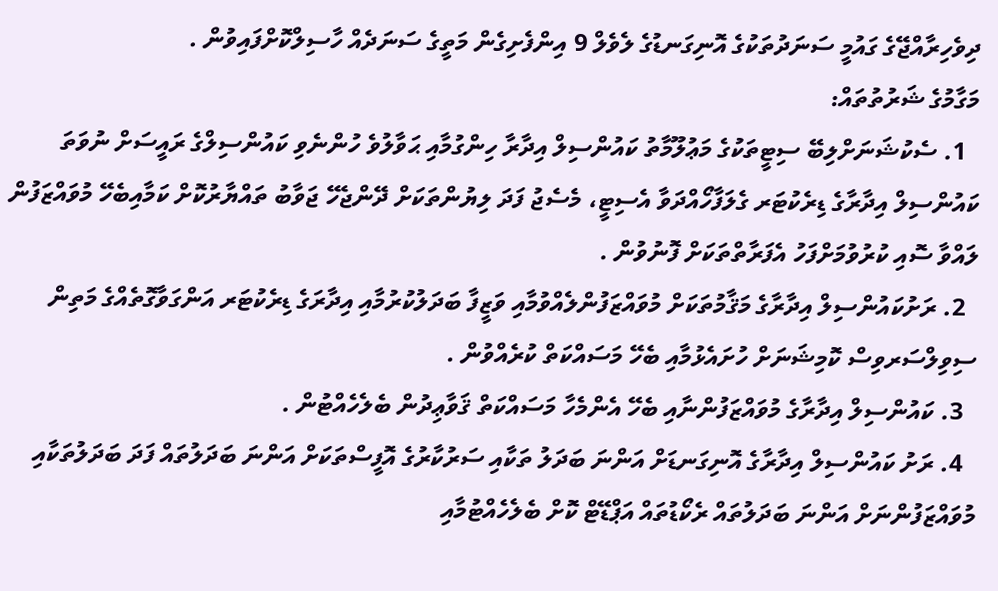ދިވެހިރާއްޖޭގެ ގައުމީ ސަނަދުތަކުގެ އޮނިގަނޑުގެ ލެވެލް 9 އިންފެށިގެން މަތީގެ ސަނަދެއް ހާސިލްކޮށްފައިވުން .
މަގާމުގެ ޝަރުތުތައް:
  1. ސެކުޝަނަށްލިބޭ ސިޓީތަކުގެ މަޢުލޫމާތު ކައުންސިލް އިދާރާ ހިންގުމާއި ޙަވާލުވެ ހުންނެވި ކައުންސިލްގެ ރައީސަށް ނުވަތަ ކައުންސިލް އިދާރާގެ ޑިރެކުޓަރ ގެލަފާހޯއްދަވާ އެސިޓީ، މެސެޖު ފަދަ ލިޔުންތަކަށް ދޭންޖެހޭ ޖަވާބު ތައްޔާރުކޮށް ކަމާއިބެހޭ މުވައްޒަފުން ލައްވާ ސޮއި ކުރުވުމަށްފަހު އެފަރާތްތަކަށް ފޮނުވުން .
  2. ރަށުކައުންސިލް އިދާރާގެ މަޤާމުތަކަށް މުވައްޒަފުންލެއްވުމާއި ވަޒީފާ ބަދަލުކުރުމާއި އިދާރަގެ ޑިރެކުޓަރ އަންގަވާގޮތެއްގެ މަތިން ސިވިލްސަރވިސް ކޮމިޝަނަށް ހުށައެޅުމާއި ބެހޭ މަސައްކަތް ކުރެއްވުން .
  3. ކައުންސިލް އިދާރާގެ މުވައްޒަފުންނާއި ބެހޭ އެންމެހާ މަސައްކަތް ޤަވާޢިދުން ބެލެހެއްޓުން .
  4. ރަށު ކައުންސިލް އިދާރާގެ އޮނިގަނޑަށް އަންނަ ބަދަލު ތަކާއި ސަރުކާރުގެ އޮފީސްތަކަށް އަންނަ ބަދަލުތައް ފަދަ ބަދަލުތަކާއި މުވައްޒަފުންނަށް އަންނަ ބަދަލުތައް ރެކޯޑުތައް އަޕްޑޭޓް ކޮށް ބެލެހެއްޓުމާއި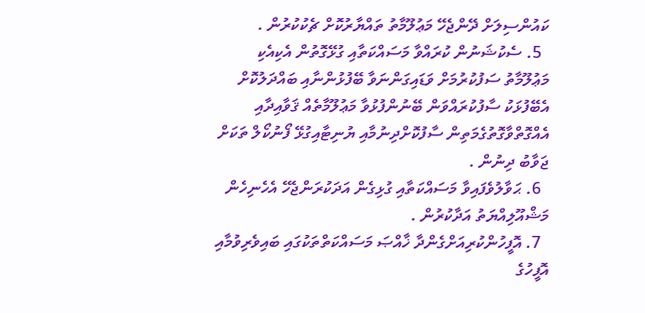ކައުންސިލަށް ދޭންޖެހޭ މަޢުލޫމާތު ތައްޔާރުކޮށް ޗެކުކުރުން .
  5. ސެކުޝަނުން ކުރައްވާ މަސައްކަތާއި ގުޅޭގޮތުން އެކިއެކި މަޢުލޫމާތު ސަފުކުރުމަށް ވަޑައިގަންނަވާ ބޭފުޅުންނާއި ބައްދަލުކޮށް އެބޭފުޅަކު ސާފުކުރައްވަން ބޭނުންފުޅުވާ މަޢުލޫމާތެއް ޤަވާއިދާއި އެއްގޮތްވާގޮތުގެމަތިން ސާފުކޮށްދިނުމާއި ޔުނިޓާއިގުޅޭ ފޯނުކޯލް ތަކަށް ޖަވާބު ދިނުން .
  6. ޙަވާލުވެފައިވާ މަސައްކަތާއި ގުޅިގެން އަދަކުރަންޖެހޭ އެހެނިހެން މަޝްއޫލިއްޔަތު އަދާކުރުން .
  7. އޮފީހުންކުރިއަށްގެންދާ ޚާއްޞަ މަސައްކަތްތަކުގައި ބައިވެރިވުމާއި އޮފީހުގެ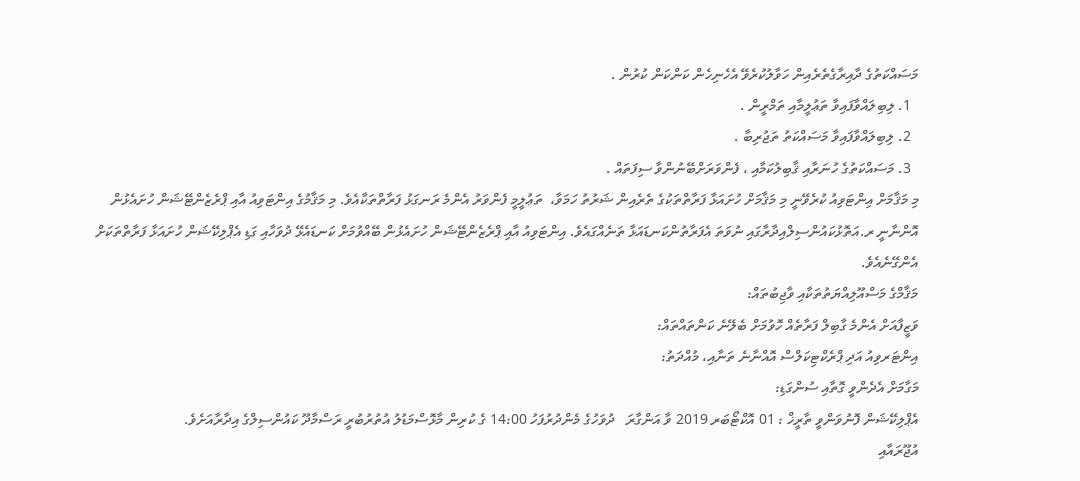މަސައްކަތުގެ ދާއިރާގެތެރެއިން ހަވާލުކުރެވޭ އެހެނިހެން ކަންކަން ކުރުން .
  1. ލިބިލައްވާފައިވާ ތަޢުލީމާއި ތަމްރީން .
  2. ލިބިލައްވާފައިވާ މަސައްކަތު ތަޖުރިބާ .
  3. މަސައްކަތުގެ ހުނަރާއި ޤާބިލުކަމާއި ، ފެންވަރަށްބޭނުންވާ ސިފަތައް .
މި މަޤާމަށް އިންޓަވިއު ކުރެވޭނީ މި މަޤާމަށް ހުށައަޅާ ފަރާތްތަކުގެ ތެރެއިން ޝަރުތު ހަމަވާ،  ތަޢުލީމީ ފެންވަރު އެންމެ ރަނގަޅު ފަރާތްތަކާއެވެ. މި މަޤާމުގެ އިންޓަވިއު އާއި ޕްރެޒެންޓޭޝަން ހުށައެޅުން އޮންނާނީ ރ.އަތޮޅުކައުންސިލްއިދާރާގައި ނުވަތަ އެފަރާތުންކަނޑައަޅާ ތަނެއްގައެވެ. އިންޓަވިއު އާއި ޕްރެޒެންޓޭޝަން ހުށައެޅުން ބޭއްވުމަށް ކަނޑައެޅޭ ދުވަހާއި ގަޑި އެޕްލިކޭޝަން ހުށައަޅާ ފަރާތްތަކަށް އެންގޭނެއެވެ.
މަޤާމްގެ މަސްއޫލިއްޔަތުތަކާއި ވާޖިބުތައް:
ވަޒީފާއަށް އެންމެ ގާބިލް ފަރާތެއް ހޮވުމަށް ބެލޭނެ ކަންތައްތައް:
އިންޓަރވިއު އަދި ޕްރެކްޓިކަލްސް އޮއްނާނެ ތަނާއި، މުއްދަތު:
މަގާމަށް އެދެންވީ ގޮތާއި ސުންގަޑި:
އެޕްލިކޭޝަން ފޮނުވަންވީ ތާރީޚް : 01 އޮކްޓޯބަރ 2019 ވާ އަންގާރަ   ދުވަހުގެ މެންދުރުފަހު 14:00 ގެ ކުރިން މާޅޮސްމަޑުލު އުތުރުބުރީ ރަސްމާދޫ ކައުންސިލްގެ އިދާރާއަށެވެ.
އުޖޫރައާއި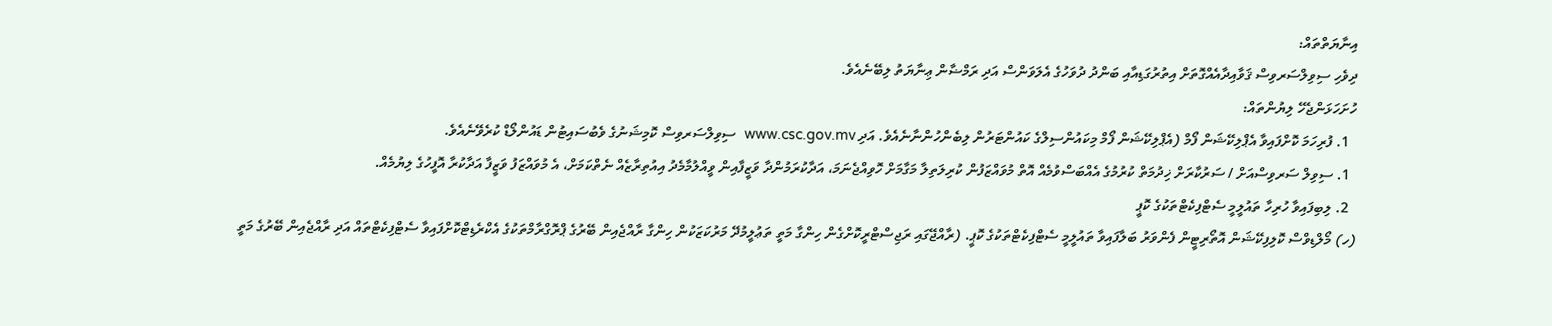އިނާޔަތްތައް:
ދިވެހި ސިވިލްސަރވިސް ޤަވާއިދާއެއްގޮތަށް އިތުރުގަޑިއާއި ބަންދު ދުވަހުގެ އެލަވަންސް އަދި ރަމްޟާން ޢިނާޔަތު ލިބޭނެއެވެ.
ހުށަހަޅަންޖެހޭ ލިޔުންތައް:
  1. ފުރިހަމަ ކޮށްފައިވާ އެޕްލިކޭޝަން ފޯމް (އެޕްލިކޭޝަން ފޯމް މިކައުންސިލްގެ ކައުންޓަރުން ލިބެންހުންނާނެއެވެ. އަދި www.csc.gov.mv  ސިވިލްސަރވިސް ކޮމިޝަނުގެ ވެބުސައިޓުން ޑައުންލޯޑް ކުރެވޭނެއެވެ.
  1. ސިވިލް ސަރވިސްއަށް / ސަރުކާރަށް ޚިދުމަތް ކުރުމުގެ އެއްބަސްވުމެއް އޮތް މުވައްޒަފުން ކުރިލަތިލާ މަގާމަށް ހޮވިއްޖެނަމަ، އަދާކުރަމުންދާ ވަޒީފާއިން ވީއްލުމާމެދު އިއުތިރާޒެއް ނެތްކަމަށް، އެ މުވައްޒަފު ވަޒީފާ އަދާކުރާ އޮފީހުގެ ލިޔުމެއް.
  2. ލިބިފައިވާ ހުރިހާ ތައުލީމީ ސެޓްފިކެޓްތަކުގެ ކޮޕީ
(ހ) މޯލްޑިވްސް ކޮލިފިކޭޝަން އޮތޯރިޓީން ފެންވަރު ބަލާފައިވާ ތައުލީމީ ސެޓްފިކެޓްތަކުގެ ކޮޕީ. (ރާއްޖޭގައި ރަޖިސްޓްރީކޮށްގެން ހިންގާ މަތީ ތަޢުލީމުދޭ މަރުކަޒަކުން ހިންގާ ރާއްޖެއިން ބޭރުގެ ޕްރޮގްރާމްތަކުގެ އެކްރެޑިޓްކޮށްފައިވާ ސެޓްފިކެޓްތައް އަދި ރާއްޖެއިން ބޭރުގެ މަތީ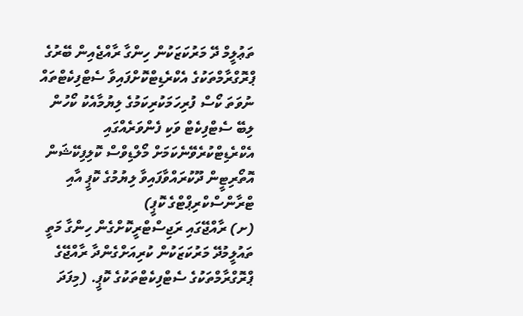ތަޢުލީމް ދޭ މަރުކަޒަކުން ހިންގާ ރާއްޖެއިން ބޭރުގެ ޕްރޮގްރާމްތަކުގެ އެކްރެޑިޓްކޮށްފައިވާ ސެޓްފިކެޓްތައް ނުވަތަ ކޯސް ފުރިހަމަކުރިކަމުގެ ލިޔުމާއެކު ކޯހުން ލިބޭ ސެޓްފިކެޓް ވަކި ފެންވަރެއްގައި އެކްރެޑިޓްކުރެވޭނެކަމަށް މޯލްޑިވްސް ކޮލިފިކޭޝަން އޮތޯރިޓީން ދޫކުރައްވާފައިވާ ލިޔުމުގެ ކޮޕީ އާއި ޓްރާންސްކްރިޕްޓްގެ ކޮޕީ)
(ށ) ރާއްޖޭގައި ރަޖިސްޓްރީކޮށްގެން ހިންގާ މަތީ ތައުލީމުދޭ މަރުކަޒަކުން ކުރިއަށްގެންދާ ރާއްޖޭގެ ޕްރޮގްރާމްތަކުގެ ސެޓްފިކެޓްތަކުގެ ކޮޕީ. (މިފަދަ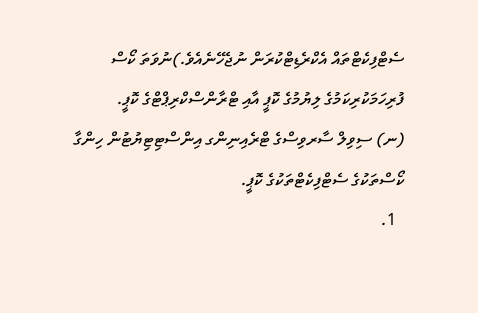ސެޓްފިކެޓްތައް އެކްރެޑިޓްކުރަން ނުޖެހޭނެއެވެ.)ނުވަތަ ކޯސް ފުރިހަމަކުރިކަމުގެ ލިޔުމުގެ ކޮޕީ އާއި ޓްރާންސްކްރިޕްޓްގެ ކޮޕީ.
(ނ) ސިވިލް ސާރވިސްގެ ޓްރެއިނިންގ އިންސްޓިޓިޔުޓުން ހިންގާ ކޯސްތަކުގެ ސެޓްފިކެޓްތަކުގެ ކޮޕީ.
  1.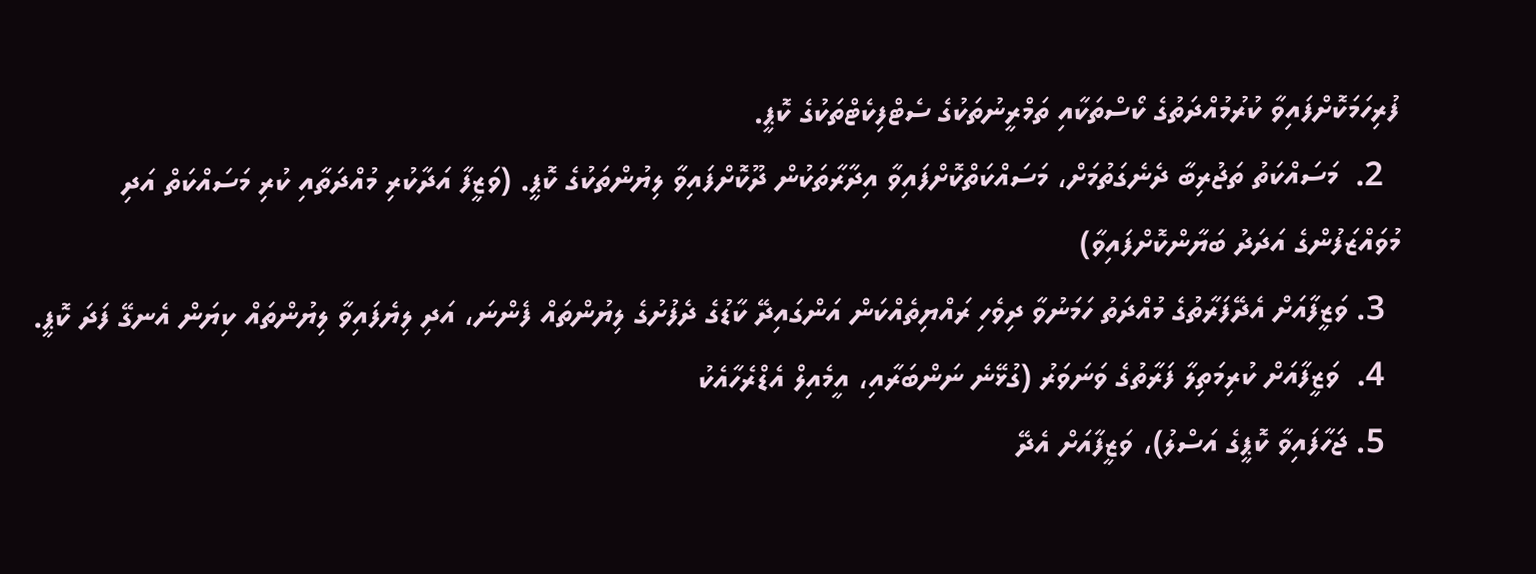ފުރިހަމަކޮށްފައިވާ ކުރުމުއްދަތުގެ ކޯސްތަކާއި ތަމްރީނުތަކުގެ ސެޓްފިކެޓްތަކުގެ ކޮޕީ.
  2.  މަސައްކަތު ތަޖުރިބާ ދެނެގަތުމަށް، މަސައްކަތްކޮށްފައިވާ އިދާރާތަކުން ދޫކޮށްފައިވާ ލިޔުންތަކުގެ ކޮޕީ. (ވަޒީފާ އަދާކުރި މުއްދަތާއި ކުރި މަސައްކަތް އަދި މުވައްޒަފުންގެ އަދަދު ބަޔާންކޮށްފައިވާ)
  3. ވަޒީފާއަށް އެދޭފަރާތުގެ މުއްދަތު ހަމަނުވާ ދިވެހި ރައްޔިތެއްކަން އަންގައިދޭ ކާޑުގެ ދެފުށުގެ ލިޔުންތައް ފެންނަ، އަދި ލިޔެފައިވާ ލިޔުންތައް ކިޔަން އެނގޭ ފަދަ ކޮޕީ.
  4.  ވަޒީފާއަށް ކުރިމަތިލާ ފަރާތުގެ ވަނަވަރު (ގުޅޭނެ ނަންބަރާއި، އީމެއިލް އެޑްރެހާއެކު
  5. ޖަހާފައިވާ ކޮޕީގެ އަސްލު)، ވަޒީފާއަށް އެދޭ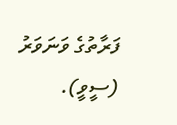ފަރާތުގެ ވަނަވަރު (ސީވީ).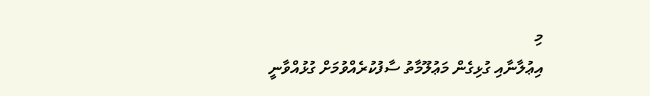މި
އިޢުލާނާއި ގުޅިގެން މަޢުލޫމާތު ސާފުކުރެއްވުމަށް ގުޅުއްވާނީ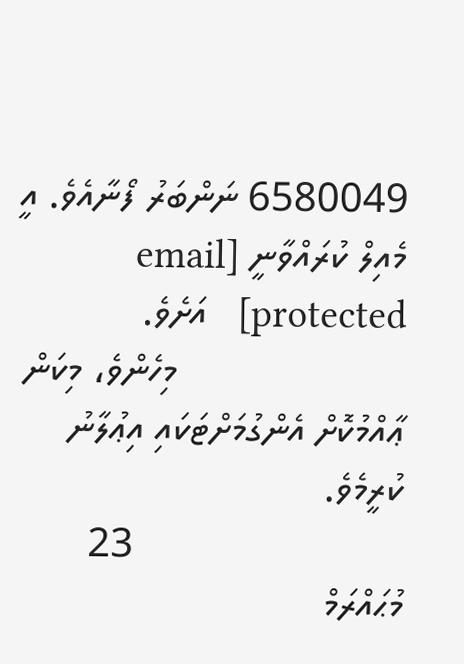6580049 ނަންބަރު ފޯނާއެވެ. އީ މެއިލް ކުރައްވާނީ [email protected]   އަށެވެ.
                      މިހެންވެ، މިކަން ޢާއްމުކޮށް އެންގުމަށްޓަކައި އިޢުލާނު ކުރީމެވެ.
                          23 މުޙައްރަމް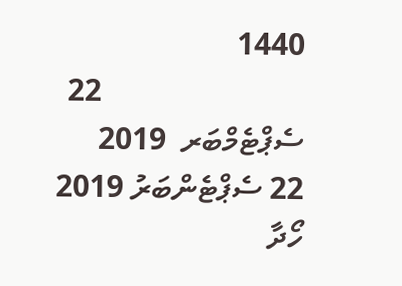1440
                          22 ސެޕްޓެމްބަރ  2019
22 ސެޕްޓެންބަރު 2019
ހޯދާ